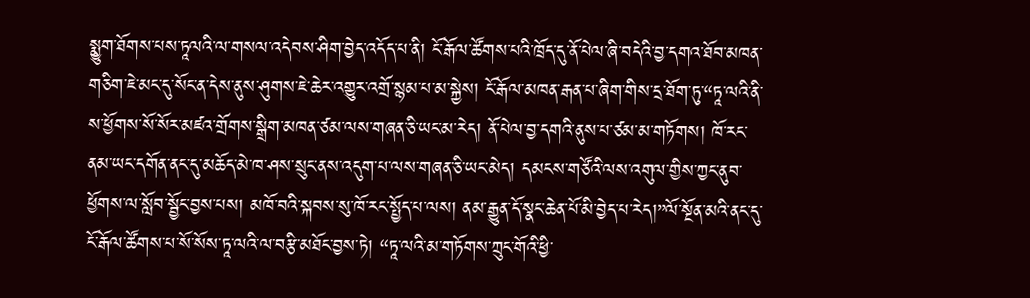སྨྱུག་ཐོགས་པས་ཏཱལའི་ལ་གསལ་འདེབས་ཤིག་བྱེད་འདོད་པ་ནི། ངོ་རྒོལ་ཚོགས་པའི་ཁྲོད་དུ་ནོ་པེལ་ཞི་བདེའི་བྱ་དགའ་ཐོབ་མཁན་གཅིག་ཇེ་མང་དུ་སོང་ན་དེས་ནུས་ཤུགས་ཇེ་ཆེར་འགྱུར་འགྲོ་སྙམ་པ་མ་སྐྱེས། ངོ་རྒོལ་མཁན་རྒན་པ་ཞིག་གིས་དྲ་ཐོག་ཏུ་“ཏཱ་ལའི་ནི་ས་ཕྱོགས་སོ་སོར་མཛའ་གྲོགས་སྒྲིག་མཁན་ཙམ་ལས་གཞན་ཅི་ཡང་མ་རེད། ནོ་པེལ་བྱ་དགའི་ནུས་པ་ཙམ་མ་གཏོགས། ཁོ་རང་ནམ་ཡང་དགོན་ནང་དུ་མཆོད་མེ་ཁ་ཤས་སྲུང་ནས་འདུག་པ་ལས་གཞན་ཅི་ཡང་མེད། དམངས་གཙོའི་ལས་འགུལ་གྱིས་ཀྱང་ནུབ་ཕྱོགས་ལ་སློབ་སྦྱོང་བྱས་པས། མཁོ་བའི་སྐབས་སུ་ཁོ་རང་སྤྱོད་པ་ལས། ནམ་རྒྱུན་དོ་སྣང་ཆེན་པོ་མི་བྱེད་པ་རེད།”ལོ་སྔོན་མའི་ནང་དུ་ངོ་རྒོལ་ཚོགས་པ་སོ་སོས་ཏཱ་ལའི་ལ་བརྩི་མཐོང་བྱས་ཏེ། “ཏཱ་ལའི་མ་གཏོགས་ཀྲུང་གོའི་ཕྱི་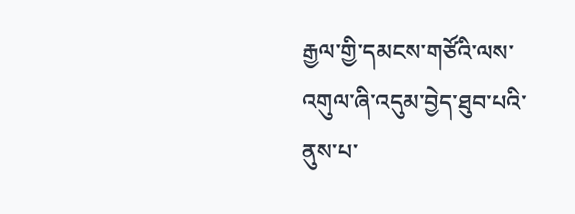རྒྱལ་གྱི་དམངས་གཙོའི་ལས་འགུལ་ཞི་འདུམ་བྱེད་ཐུབ་པའི་ནུས་པ་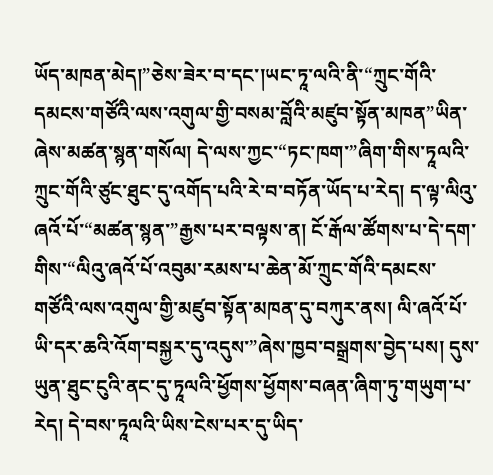ཡོད་མཁན་མེད།”ཅེས་ཟེར་བ་དང་།ཡང་ཏཱ་ལའི་ནི་“ཀྲུང་གོའི་དམངས་གཙོའི་ལས་འགུལ་གྱི་བསམ་བློའི་མཛུབ་སྟོན་མཁན”ཡིན་ཞེས་མཚན་སྙན་གསོལ། དེ་ལས་ཀྱང་“ཏང་ཁག་”ཞིག་གིས་ཏཱལའི་ཀྲུང་གོའི་ཙུང་ཐུང་དུ་འགོད་པའི་རེ་བ་བཏོན་ཡོད་པ་རེད། ད་ལྟ་ལིའུ་ཞའོ་པོ་“མཚན་སྙན་”རྒྱས་པར་བལྟས་ན། ངོ་རྒོལ་ཚོགས་པ་དེ་དག་གིས་“ལིའུ་ཞའོ་པོ་འབུམ་རམས་པ་ཆེན་མོ་ཀྲུང་གོའི་དམངས་གཙོའི་ལས་འགུལ་གྱི་མཛུབ་སྟོན་མཁན་དུ་བཀུར་ནས། ལི་ཞའོ་པོ་ཡི་དར་ཆའི་འོག་བསྐྱར་དུ་འདུས་”ཞེས་ཁྱབ་བསྒྲགས་བྱེད་པས། དུས་ཡུན་ཐུང་ངུའི་ནང་དུ་ཏཱལའི་ཕྱོགས་ཕྱོགས་བཞན་ཞིག་ཏུ་གཡུག་པ་རེད། དེ་བས་ཏཱལའི་ཡིས་ངེས་པར་དུ་ཡིད་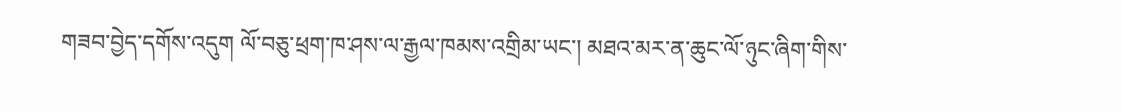གཟབ་བྱེད་དགོས་འདུག ལོ་བཅུ་ཕྲག་ཁ་ཤས་ལ་རྒྱལ་ཁམས་འགྲིམ་ཡང་། མཐའ་མར་ན་ཆུང་ལོ་ཉུང་ཞིག་གིས་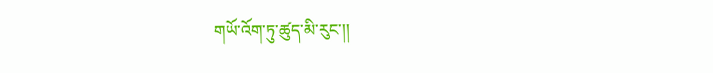གཡོ་འོག་ཏུ་ཚུད་མི་རུང་།།